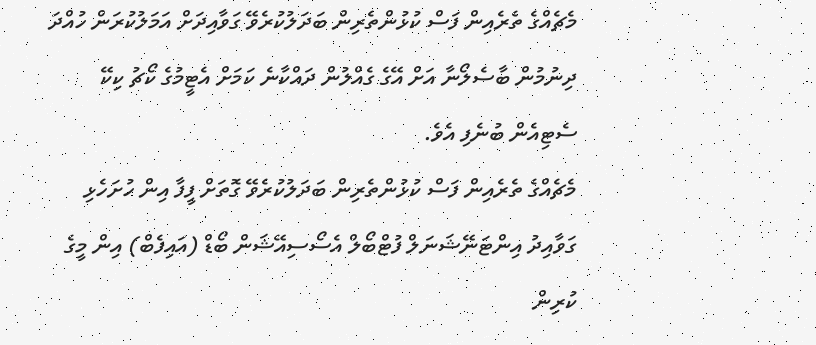މެޗެއްގެ ތެރެއިން ފަސް ކުޅުންތެރިން ބަދަލުކުރެވޭ ގަވާއިދަށް އަމަލުކުރަން ހުއްދަ ދިނުމުން ބާސެލޯނާ އަށް އޭގެ ގެއްލުން ދައްކާނެ ކަމަށް އެޓީމުގެ ކޯޗު ކިކޭ ސެޓިއެން ބުނެފި އެވެ.
މެޗެއްގެ ތެރެއިން ފަސް ކުޅުންތެރިން ބަދަލުކުރެވޭ ގޮތަށް ފީފާ އިން ހުށަހެޅި ގަވާއިދު އިންޓަނޭޝަނަލް ފުޓްބޯލް އެސޯސިއޭޝަން ބޯޑް (އައިފެބް) އިން މީގެ ކުރިން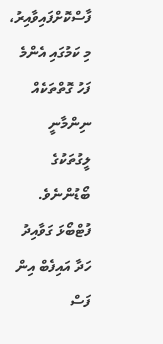ފާސްކޮށްފައިވާއިރު، މި ކަމުގައި އެންމެ ފަހު ގޮތްތަކެއް ނިންމާނީ ލީގުތަކުގެ ބޯޑުންނެވެ.
ފުޓްބޯޅަ ގަވާއިދު ހަދާ އައިފެބް އިން ފަސް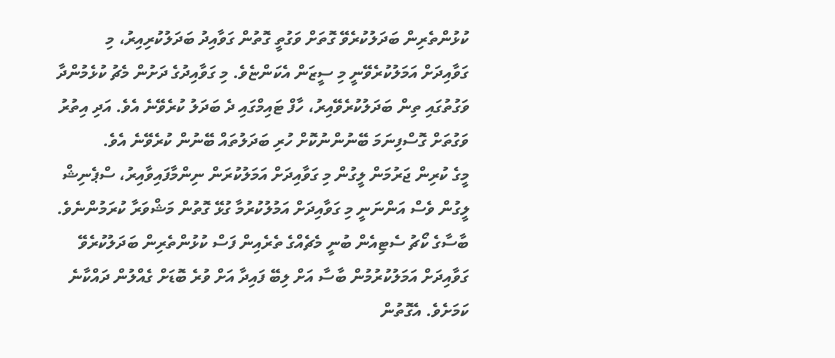ކުޅުންތެރިން ބަދަލުކުރެވޭ ގޮތަށް ވަގުތީ ގޮތުން ގަވާއިދު ބަދަލުކުރިއިރު، މި ގަވާއިދަށް އަމަލުކުރެވޭނީ މި ސީޒަން އެކަންޏެވެ. މި ގަވާއިދުގެ ދަށުން މެޗު ކުޅެމުންދާ ވަގުތުގައި ތިން ބަދަލުކުރެވޭއިރު، ހާފް ޓައިމްގައި ދެ ބަދަލު ކުރެވޭނެ އެވެ. އަދި އިތުރު ވަގުތަށް ގޮސްފިނަމަ ބޭނުންނުކޮށް ހުރި ބަދަލުތައް ބޭނުން ކުރެވޭނެ އެވެ.
މީގެ ކުރިން ޖަރުމަން ލީގުން މި ގަވާއިދަށް އަމަލުކުރަން ނިންމާފައިވާއިރު، ސްޕެނިޝް ލީގުން ވެސް އަންނަނީ މި ގަވާއިދަށް އަމުލުކުރުމާ ގުޅޭ ގޮތުން މަޝްވަރާ ކުރަމުންނެވެ.
ބާސާގެ ކޯޗު ސެޓިއެން ބުނީ މެޗެއްގެ ތެރެއިން ފަސް ކުޅުންތެރިން ބަދަލުކުރެވޭ ގަވާއިދަށް އަމަލުކުރުމުން ބާސާ އަށް ލިބޭ ފައިދާ އަށް ވުރެ ބޮޑަށް ގެއްލުން ދައްކާނެ ކަމަށެވެ. އެގޮތުން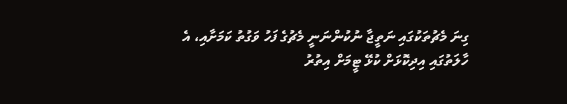ގިނަ މެޗުތަކުގައި ނަތީޖާ ނުކުންނަނީ މެޗުގެ ފަހު ވަގުތު ކަމަށާއި، އެ ހާލަތުގައި އިދިކޮޅަށް ކުޅޭ ޓީމަށް އިތުރު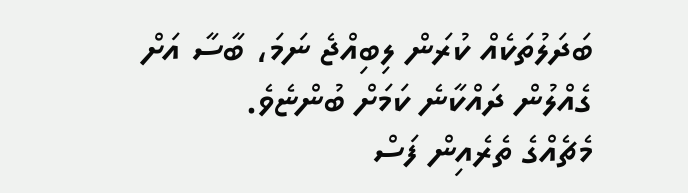ބަދަލުތަކެއް ކުރަން ލިބިއްޖެ ނަމަ، ބާސާ އަށް ގެއްލުން ދައްކާނެ ކަމަށް ބުންޏެވެ.
މެޗެއްގެ ތެރެއިން ފަސް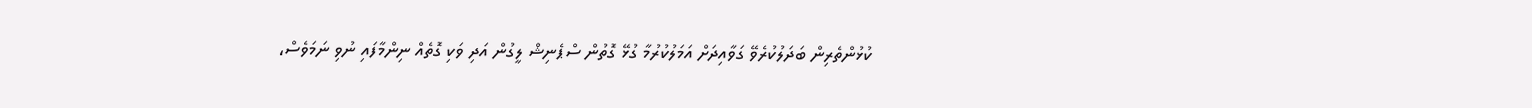ކުޅުންތެރިން ބަދަލުކުރެވޭ ގަވާއިދަށް އަމަލުކުރުމާ ގުޅޭ ގޮތުން ސްޕެނިޝް ލީގުން އަދި ވަކި ގޮތެއް ނިންމާފައި ނުވި ނަމަވެސް،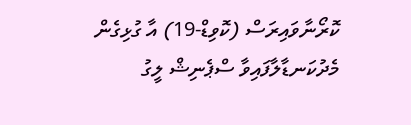ކޮރޯނާވައިރަސް (ކޮވިޑް-19) އާ ގުޅިގެން މެދުކަނޑާލާފައިވާ ސްޕެނިޝް ލީގު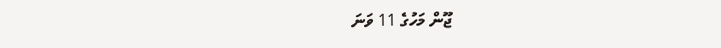ޖޫން މަހުގެ 11 ވަނަ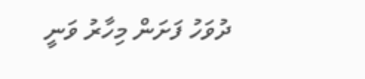ދުވަހު ފަށަން މިހާރު ވަނީ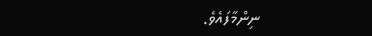ނިންމާފައެވެ.